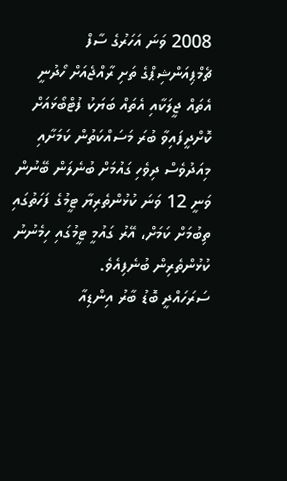2008 ވަނަ އަހަރުގެ ސާފް ޗެމްޕިއަންޝިޕްގެ ތަށި ރާއްޖެއަށް ހޯދުނީ އެތައް ޖީލަކާއި އެތައް ބަޔަކު ފުޓްބޯޅައަށް ކޮށްދީފައިވާ ބުރަ މަސައްކަތުން ކަމަށާއި މިއަދުވެސް ދިވެހި ގައުމަށް ބުނެލަން ބޭނުން ވަނީ 12 ވަނަ ކުޅުންތެރިޔާ ޓީމުގެ ފަހަތުގައި ތިބުމަށް ކަމަށް، އޭރު ގައުމީ ޓީމުގައި ހިމެނުނު ކުޅުންތެރިން ބުނެފިއެވެ.
ސަރަހައްދީ ބޮޑު ބާރު އިންޑިއާ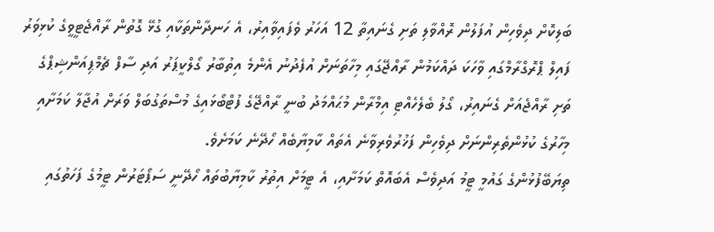ބަލިކޮށް ދިވެހިން އުފަލުން ރޮއްވާލި ތަށި ގެނައިތާ 12 އަހަރު ވެފައިވާއިރު، އެ ހަނދާންތަކާއި ގުޅޭ ގޮތުން ރާއްޖެޓީވީގެ ކުޅިވަރު ފައިލް ޕްރޮގްރާމްގައި ވާހަކަ ދައްކަމުން ރާއްޖޭގައި މިހާތަނަށް އުފެދުނު އެންމެ އިތުބާރު ގޯލްކީޕަރު އަދި ސާފް ޗެމްޕިއަންޝިޕްގެ ތަށި ރާއްޖެއަށް ގެނައިރު، ގޯލު ބެލެހެއްޓި އިމްރާން މުޙައްމަދު ބުނީ ރާއްޖޭގެ ފުޓްބޯޅައިގެ މުސްތަގުބަލް ވަރަށް އުޖާލާ ކަމަށާއި މިހާރުގެ ކުޅުންތެރިންނަށް ދިވެހިން ފަޚުރުވެރިވާނެ އެތައް ކާމިޔާބެއް ހޯދޭނެ ކަމަށެވެ.
ތިޔަބޭފުޅުންގެ ގައުމީ ޓީމު އަދިވެސް އެބައޮތް ކަމަށާއި، އެ ޓީމަށް އިތުރު ކާމިޔާބުތައް ހޯދޭނީ ސަޕޯޓަރުން ޓީމުގެ ފަހަތުގައި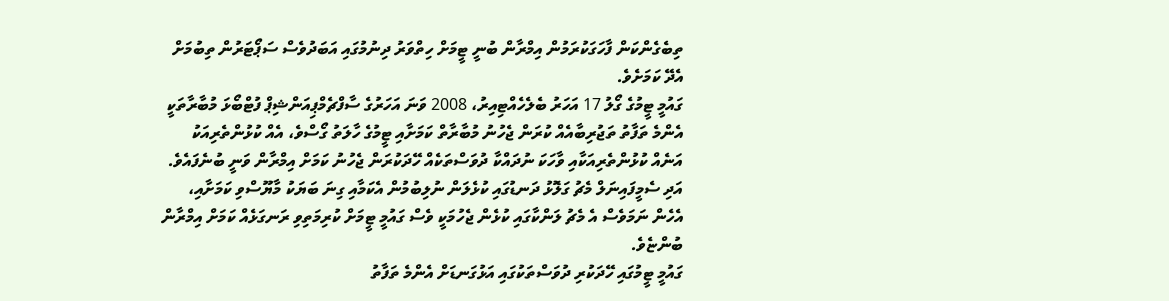ތިބެގެންކަން ފާހަގަކުރަމުން އިމްރާން ބުނީ ޓީމަށް ހިތްވަރު ދިނުމުގައި އަބަދުވެސް ސަޕޯޓަރުން ތިބުމަށް އެދޭ ކަމަށެވެ.
ގައުމީ ޓީމުގެ ގޯލު 17 އަހަރު ބެލެހެއްޓިއިރު، 2008 ވަނަ އަހަރުގެ ސާފްޗެމްޕިއަންޝިޕް ފުޓްބޯޅަ މުބާރާތަކީ އެންމެ ތަފާތު ތަޖުރިބާއެއް ކުރަން ޖެހުނު މުބާރާތް ކަމަށާއި ޓީމުގެ ހާލަތު ގޯސްވެ، އެއް ކުޅުންތެރިއަކު އަނެއް ކުޅުންތެރިއަކާއި ވާހަކަ ނުދައްކާ ދުވަސްތަކެއް ހޭދަކުރަން ޖެހުނު ކަމަށް އިމްރާން ވަނީ ބުނެފައެވެ. އަދި ސެމީފައިނަލް މެޗު ގަލޮޅު ދަނޑުގައި ކުޅެލަން ނުލިބުމުން އެކަމާއި ގިނަ ބަޔަކު މާޔޫސްވި ކަމަށާއި، އެހެން ނަމަވެސް އެ މެޗު ލަންކާގައި ކުޅެން ޖެހުމަކީ ވެސް ގައުމީ ޓީމަށް ކުރިމަތިވި ރަނގަޅެއް ކަމަށް އިމްރާން ބުންޏެވެ.
ގައުމީ ޓީމުގައި ހޭދަކުރި ދުވަސްތަކުގައި އަޅުގަނޑަށް އެންމެ ތަފާތު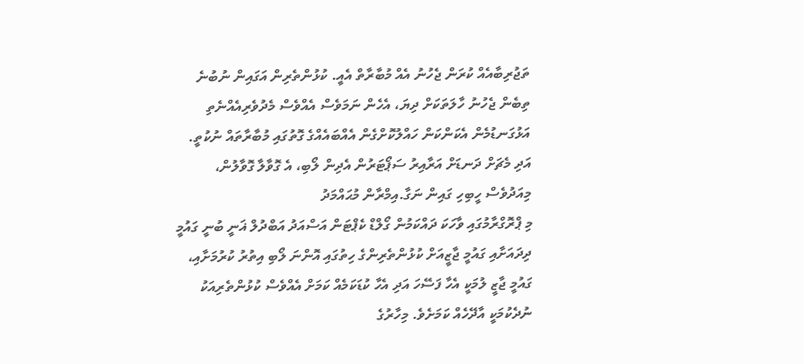ތަޖުރިބާއެއް ކުރަން ޖެހުނު އެއް މުބާރާތް އެއީ. ކުޅުންތެރިން އަގައިން ނުބުނެ ތިބެން ޖެހުނު ހާލަތަކަށް ދިޔަ، އެހެން ނަމަވެސް އެއްވެސް މެދުވެރިއެއްނެތި އަޅުގަނޑުމެން އެކަންކަން ހައްލުކޮށްގެން އެއްބައެއްގެ ގޮތުގައި މުބާރާތައް ނުކުތީ. އަދި މެޗަށް ދަނޑަށް އަރާއިރު ސަޕޯޓަރުން އެދިން ލޯބި، އެ ގޮވާލާ ގޮވާލުން، މިއަދުވެސް ހީބިހި ގައިން ނަގާ.އިމްރާން މުޙައްމަދު
މި ޕްރޮގްރާމުގައި ވާހަކަ ދައްކަމުން ގޯލްޑް ކެޕްޓަން އަސްއަދު އަބްދުލް ޣަނީ ބުނީ ގައުމީ ދިދައަށާއި ގައުމީ ޖާޒީއަށް ކުޅުންތެރިންގެ ހިތުގައި އޮންނަ ލޯބި އިތުރު ކުރުމަށާއި، ގައުމީ ޖާޒީ ލުމަކީ އެހާ ފަސޭހަ އަދި އެހާ ކުޑަކަމެއް ކަމަށް އެއްވެސް ކުޅުންތެރިއަކު ނުދެކުމަކީ އާދޭހެއް ކަމަށެވެ. މިހާރުގެ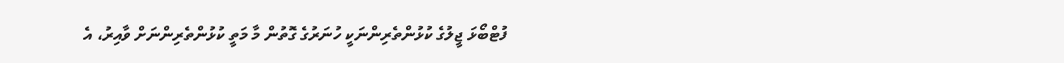ފުޓްބޯޅަ ޖީލުގެ ކުޅުންތެރިންނަކީ ހުނަރުގެ ގޮތުން މާ މަތީ ކުޅުންތެރިންނަށް ވާއިރު، އެ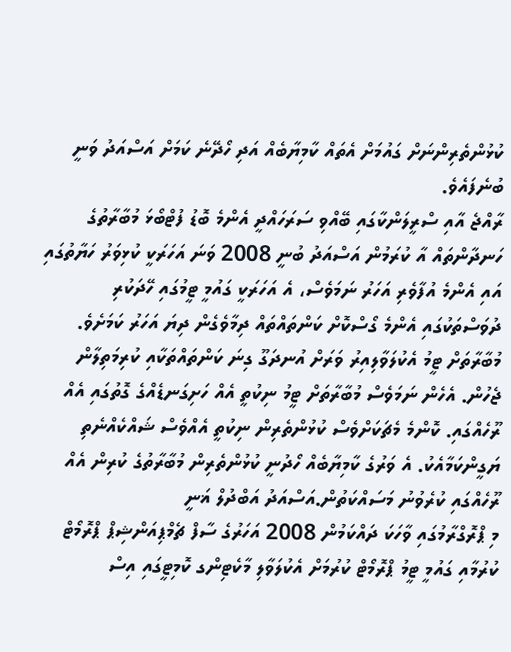ކުޅުންތެރިންނަށް ގައުމަށް އެތައް ކާމިޔާބެއް އަދި ހޯދޭނެ ކަމަށް އަސްއަދު ވަނީ ބުނެފައެވެ.
ރާއްޖެ އާއި ސްރީލަންކާގައި ބޭއްވި ސަރަހައްދީ އެންމެ ބޮޑު ފުޓްބޯޅަ މުބާރާތުގެ ހަނދާންތައް އާ ކުރަމުން އަސްއަދު ބުނީ 2008 ވަނަ އަހަރަކީ ކުޅިވަރު ހަޔާތުގައި އައި އެންމެ އުފާވެރި އަހަރު ނަމަވެސް، އެ އަހަރަކީ ގައުމީ ޓީމުގައި ހޭދަކުރި ދުވަސްތަކުގައި އެންމެ ގޯސްކޮށް ކަންތައްތައް ދިމާވެގެން ދިޔަ އަހަރު ކަމަށެވެ.
މުބާރާތަށް ޓީމު އެކުލަވާލިއިރު ވަރަށް އުނދަގޫ ގިނަ ކަންތައްތަކާއި ކުރިމަތިލާން ޖެހުން. އެހެން ނަމަވެސް މުބާރާތަށް ޓީމު ނިކުތީ އެއް ހަށިގަނޑެއްގެ ގޮތުގައި އެއް ރޫހެއްގައި. ކޮންމެ މެޗަކަށްވެސް ކުޅުންތެރިން ނިކުތީ އެއްވެސް ޝައްކެއްނެތި ޔަގީންކަމާއެކު. އެ ވަރުގެ ކާމިޔާބެއް ހޯދުނީ ކުޅުންތެރިން މުބާރާތުގެ ކުރިން އެއް ރޫހެއްގައި ކުރެވުނު މަސައްކަތުން.އަސްއަދު އަބްދުލް ޣަނީ
މި ޕްރޮގްރާމުގައި ވާހަކަ ދައްކަމުން 2008 އަހަރުގެ ސާފް ޗެމްޕިއަންޝިޕް ޕްރޮމޯޓް ކުރުމާއި ގައުމީ ޓީމު ޕްރޮމޯޓް ކުރުމަށް އެކުލަވާލި މާކެޓިންގ ކޮމިޓީގައި އިސް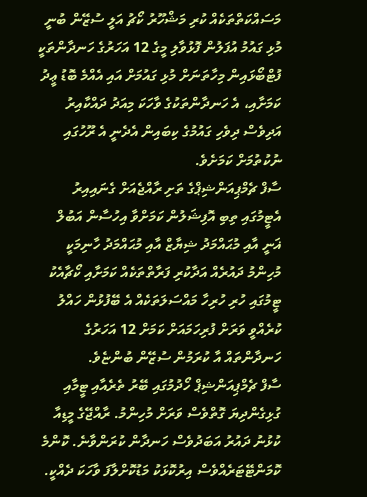މަސައްކަތްތަކެއް ކުރި މަޝްހޫރު ކޯޗު އަލީ ސުޒޭން ބުނީ މުޅި ގައުމު އުފަލުން ފޮޅުވާލި މީގެ 12 އަހަރުގެ ހަނދާންތަކީ ފުޓްބޯޅައިން މިހާތަނަށް މުޅި ގައުމަށް އައި އެއްމެ ބޮޑު ޢީދު ކަމަށާއި، އެ ހަނދާންތަކުގެ ވާހަކަ މިއަދު ދައްކާއިރު އަދިވެސް ދިވެހި ގައުމުގެ ކިބައިން އެދެނީ އެ ރޫހުގައި ނުކުތުމަށް ކަމަށެވެ.
ސާފް ޗެމްޕިއަންޝިޕްގެ ތަށި ރާއްޖެއަށް ގެނައިއިރު އެޓީމުގައި ތިބި އޮފިޝަލުން ކަމަށްވާ އިހުސާން އަބުލް ޣަނީ އާއި މުޙައްމަދު ޝިޔާޒް އާއި މުޙައްމަދު ހާނިމަކީ މުހިންމު ދައުރެއް އަދާކުރި ފަރާތްތަކެއް ކަމަށާއި ކޯޗާއެކު ޓީމުގައި ހުރި ހުރިހާ މައްސަލަތަކެއް އެ ބޭފުޅުން ހައްލު ކުރެއްވީ ވަރަށް ފުރިހަމައަށް ކަމަށް 12 އަހަރުގެ ހަނދާންތައް އާ ކުރަމުން ސުޒޭން ބުންޏެވެ.
ސާފް ޗެމްޕިއަންޝިޕް ހޯދުމުގައި ބޭރު ތެރެއާއި ޓީމާއި ގުޅިގެންދިޔަ ގޮތްވެސް ވަރަށް މުހިންމު. ރާއްޖޭގެ މީޑިއާ ކުޅުނު ދައުރު އަބަދުވެސް ހަނދާން ކުރަންވާނެ. ކޮންމެ ކޮމަންޓޭޓަރެއްވެސް އިރުކޮޅަކު މަޑުކޮށްލާފަ ވާހަކަ ދެއްކީ.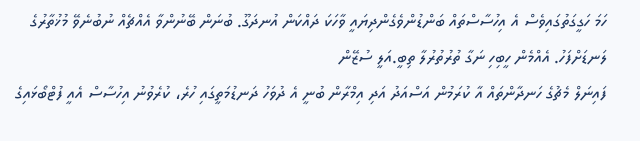ހަމަ ހަގީގަތުގައިވެސް އެ އިހުސާސްތައް ބަންޑުންވެގެންދިޔައީ ވާހަކަ ދައްކަން އުނދަގޫ. ބުނަން ބޭނުންވާ އެއްޗެއް ނުބުނެވޭ މުޚުތާރުގެ ލަނޑަށްފަހު. އެއްމެން ހީބިހި ނަގާ ތުރުތުރުލާ ތިބީ.އަލީ ސުޒޭން
ފައިނަލް މެޗުގެ ހަނދާންތައް އާ ކުރަމުން އަސްއަދު އަދި އިމްރާން ބުނީ އެ ދުވަހު ދަނޑުމަތީގައި ހުރެ، ކުރެވުނު އިހުސާސް އެއީ ފުޓްބޯޅައިގެ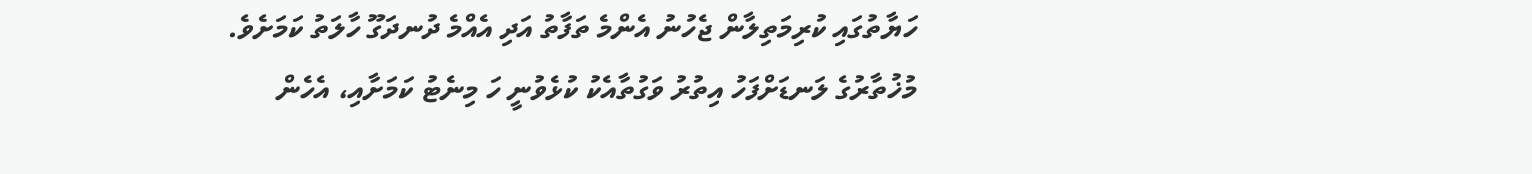ހަޔާތުގައި ކުރިމަތިލާން ޖެހުނު އެންމެ ތަފާތު އަދި އެއްމެ ދުނދަގޫ ހާލަތު ކަމަށެވެ. މުޚުތާރުގެ ލަނޑަށްފަހު އިތުރު ވަގުތާއެކު ކުޅެވުނީ ހަ މިނެޓު ކަމަށާއި، އެހެން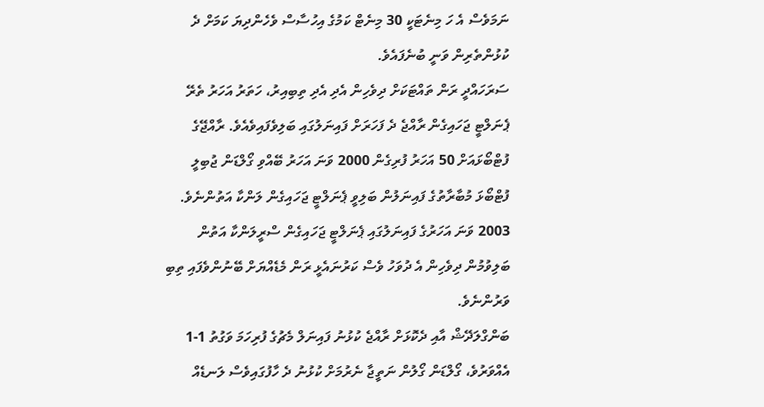ނަމަވެސް އެ ހަ މިނެޓަކީ 30 މިނެޓް ކަމުގެ އިހުސާސް ވެހެންދިޔަ ކަމަށް ދެ ކުޅުންތެރިން ވަނީ ބުނެފައެވެ.
ސަރަހައްދީ ރަން ތައްޓަކަށް ދިވެހިން އެދި އެދި ތިބިއިރު، ހަތަރު އަހަރު ތެރޭ ޕެނަލްޓީ ޖަހައިގެން ރާއްޖެ ދެ ފަހަރަށް ފައިނަލުގައި ބަލިވެފައިވެއެވެ. ރާއްޖޭގެ ފުޓްބޯޅައަށް 50 އަހަރު ފުރިގެން 2000 ވަނަ އަހަރު ބޭއްވި ގޯލްޑަން ޖުބިލީ ފުޓްބޯޅަ މުބާރާތުގެ ފައިނަލުން ބަލިވީ ޕެނަލްޓީ ޖަހައިގެން ލަންކާ އަތުންނެވެ. 2003 ވަނަ އަހަރުގެ ފައިނަލުގައި ޕެނަލްޓީ ޖަހައިގެން ސްރީލަންކާ އަތުން ބަލިވުމުން ދިވެހިން އެ ދުވަހު ވެސް ކަރުނައެޅީ ރަން މެޑެއްޔަށް ބޭނުންވެފައި ތިބި ވަރުންނެވެ.
ބަންގްލަދޭޝް އާއި ދެކޮޅަށް ރާއްޖެ ކުޅުނު ފައިނަލް މެޗުގެ ފުރިހަމަ ވަގުތު 1-1 އެއްވަރުވެ، ގޯލްޑަން ގޯލުން ނަތީޖާ ނެރުމަށް ކުޅުނު ދެ ހާފުގައިވެސް ލަނޑެއް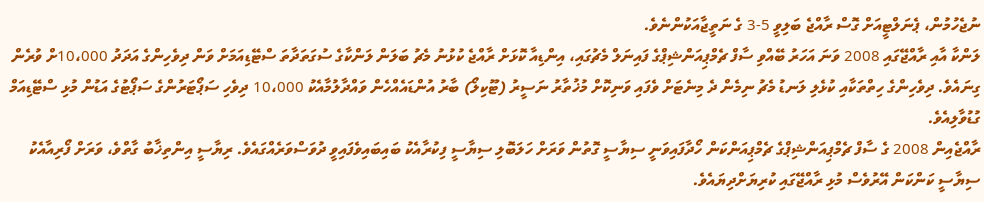ނުޖެހުމުން، ޕެނަލްޓީއަށް ގޮސް ރާއްޖެ ބަލިވީ 5-3 ގެ ނަތީޖާއަކުންނެވެ.
ލަންކާ އާއި ރާއްޖޭގައި 2008 ވަނަ އަހަރު ބޭއްވި ސާފް ޗެމްޕިއަންޝިޕްގެ ފައިނަލް މެޗުގައި، އިންޑިއާ ކޮޅަށް ރާއްޖެ ކުޅުނު މެޗު ބަލަން ލަންކާގެ ސުގަތަދާތަ ސްޓޭޑިއަމަށް ވަން ދިވެހިންގެ އަދަދު 10،000ށް ވުރެން ގިނައެވެ. ދިވެހިންގެ ހިތްތަކާއި ކުޅެލި ލަނޑު މެޗު ނިމެން ދެ މިނެޓަށް ވެފައި ވަނިކޮށް މުޚުތާރު ނަސީރު (ޓޫކިލޯ) ބާރު އުންޑައެއްހެން ވައްދާލުމާއެކު 10،000 ދިވެހި ސަޕޯޓަރުންގެ ސަޕޯޓުގެ އަޑުން މުޅި ސްޓޭޑިއަމް ގުޑުވާލިއެވެ.
ރާއްޖެއިން 2008 ގެ ސާފް ޗެމްޕިއަންޝިޕްގެ ޗެމްޕިއަންކަން ހޯދާފައިވަނީ ސިޔާސީ ގޮތުން ވަރަށް ހަލަބޮލި ސިޔާސީ ފިކުރާއެކު ބައިބައިވެފައިވީ ދުވަސްވަރެއްގައެވެ. ރިޔާސީ އިންތިޚާބު ގާތްވެ، ވަރަށް ފޯރިއާއެކު ސިޔާސީ ކަންކަން އޭރުވެސް މުޅި ރާއްޖޭގައި ކުރިޔަށްދިޔައެވެ.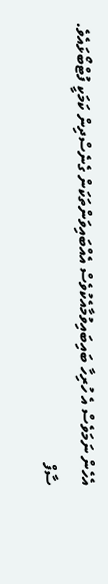އެހެން ނަމަވެސް އެ ހުރިހާ ބައިބައިވުމާއެކުވެސް އެއްބައިވަންތަކަން ގެނެސްދިން ކަމަކީ ފުޓްބޯޅައެވެ. ސާފް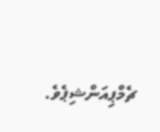ޗެމްޕިއަންޝިޕެވެ.